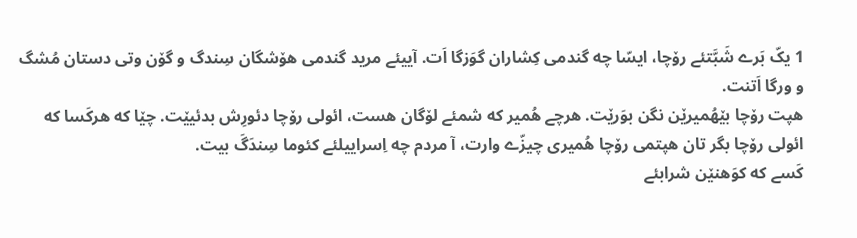1 یکّ بَرے شَبَّتئے رۆچا، ایسّا چه گندمی کِشاران گوَزگا اَت. آییئے مرید گندمی هۆشگان سِندگ و گۆن وتی دستان مُشگ و ورگا اَتنت.
هپت رۆچا بێهُمیرێن نگن بوَرێت. هرچے هُمیر که شمئے لۆگان هست، ائولی رۆچا دئورِش بدئیێت. چێا که هرکَسا که ائولی رۆچا بگر تان هپتمی رۆچا هُمیری چیزّے وارت، آ مردم چه اِسراییلئے کئوما سِندَگَ بیت.
کَسے که کوَهنێن شرابئے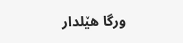ورگا هێلدار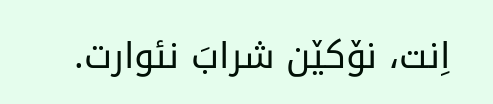اِنت، نۆکێن شرابَ نئوارت.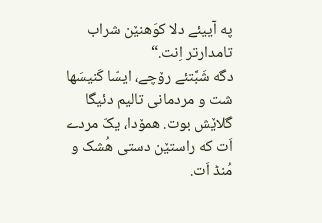په آییئے دلا کوَهنێن شراب تامدارتر اِنت.“
دگه شَبَّتئے رۆچے، ایسّا کَنیسَها شت و مردمانی تالیم دئیگا گلاێش بوت. همۆدا، یکّ مردے اَت که راستێن دستی هُشک و مُنڈ اَت.